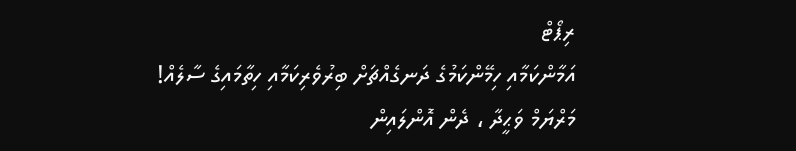ރިޕޯޓް
އަމާންކަމާއި ހިމޭންކަމުގެ ދަނގެއްޗަށް ބިރުވެރިކަމާއި ހިތާމައިގެ ސާލެއް!
މަރްޔަމް ވަޙީދާ ، ދެން އޮންލައިން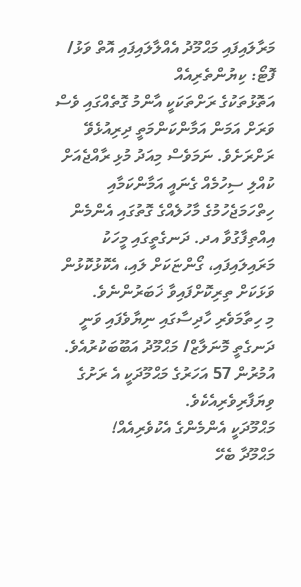މަރާލައިފައި މަޙްމޫދު އެއްލާލައިފައި އޮތް ވަޅު/ ފޮޓޯ: ކިޔުންތެރިއެއް
އަތޮޅުތަކުގެ ރަށްތަކަކީ އާންމު ގޮތެއްގައި ވެސް ވަރަށް އަމަން އަމާންކަންމަތީ ދިރިއުޅެވޭ ރަށްރަށެވެ. ނަމަވެސް މިއަދު މުޅި ރާއްޖެއަށް ކުއްލި ސިހުމެއް ގެނައީ އަމާންކަމާއި ހިތްހަމަޖެހުމުގެ މާހުލެއްގެ ގޮތުގައި އެންމެން އިއްތިފާގުވާ އދ. ދަނގެތީގައި މީހަކު މަރައިލައިފައި، ގޯންޏަކަށް ލައި، އެކޮޅުކޮޅުން ވަޅަކަށް ތިރިކޮށްފައިވާ ޚަބަރުންނެވެ.
މި ހިތާމަވެރި ހާދިސާގައި ނިޔާވެފައި ވަނީ ދަނގެތީ މޮނަލާޒް/ މަޙްމޫދު އަބޫބަކުރުއެވެ. އުމުރުން 57 އަހަރުގެ މަޙްމޫދަކީ އެ ރަށުގެ ވިޔަފާރިވެރިއެކެވެ.
މަޙްމޫދަކީ އެންމެންގެ އެކުވެރިއެއް!
މަޙްމޫދާ ބެހޭ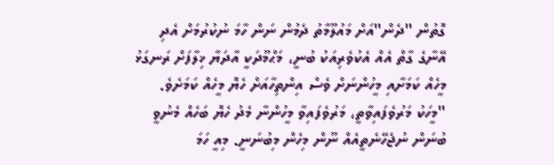ގޮތުން "ދެން"އަށް މައުލޫމާތު ދެމުން ނަން ހާމަ ނުކުރުމަށް އެދި އޭނާގެ ގާތް އެއް އެކުވެރިއަކު ބުނީ، މަޙްމޫދަކީ އާދަޔާ ޚިލާފަށް ރަނގަޅު މީހެއް ކަމަށާއި މީހުންނަށް ވެސް އިންތިހާއަށް ހެޔޮ މީހެއް ކަމަށެވެ.
"މީހަކު މަރުވެފައިވާތީ، މަރުވެފައިވާ މީހުންނާ މެދު ހެޔޮ ބަހެއް މެނުވީ ބުނަން ނުޖެހޭނެތީއެއް ނޫން މިހެން މިބުނަނީ. މިއީ ހަމަ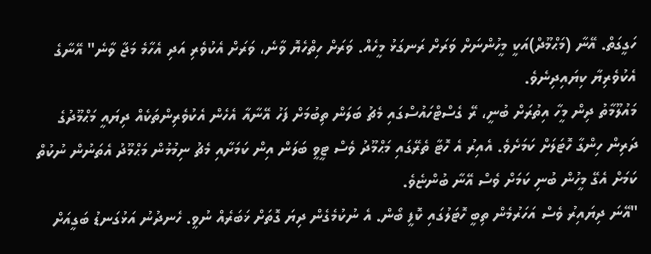ހަގީގަތް. އޭނާ (މަޙްމޫދް)އަކީ މީހުންނަށް ވަރަށް ރަނގަޅު މީހެއް. ވަރަށް ހިތްހެޔޮ ވާނެ، ވަރަށް އެކުވެރި އަދި އެހާމެ މަޖާ ވާނެ" އޭނާގެ އެކުވެރިޔާ ކިޔައިދިނެވެ.
މައުލޫމާތު ދިން މީހާ އިތުރަށް ބުނީ، ރޭ ގެސްޓްހައުސްގައި މެޗު ބަލަން ތިބުމަށް ފަހު އޭނާއާ އެހެން އެކުވެރިންތަކެއް ދިޔައީ މަޙްމޫދުގެ ދަރިން ހިންގާ ހޮޓަލަށް ކަމަށެވެ. އެއިރު އެ ހޮޓާ ތެރޭގައި މަޙްމޫދު ވެސް ޓީވީ ބަލަން އިން ކަމަށާއި މެޗު ނިމުމުން މަޙްމޫދު އެތަނުން ނުކުތް ކަމަށް އެގޭ މީހުން ބުނި ކަމަށް ވެސް އޭނާ ބުންޏެވެ.
"އޭނަ ދިޔައިރު ވެސް އަހަރުމެން ތިބީ ހޮޓަލުގައި ކޮފީ ބޯން. އެ ނުކުމެގެން ދިޔަ ގޮތަށް ޚަބަރެއް ނުވީ. ހެނދުނު އަޅުގަނޑު ބަގީއަށް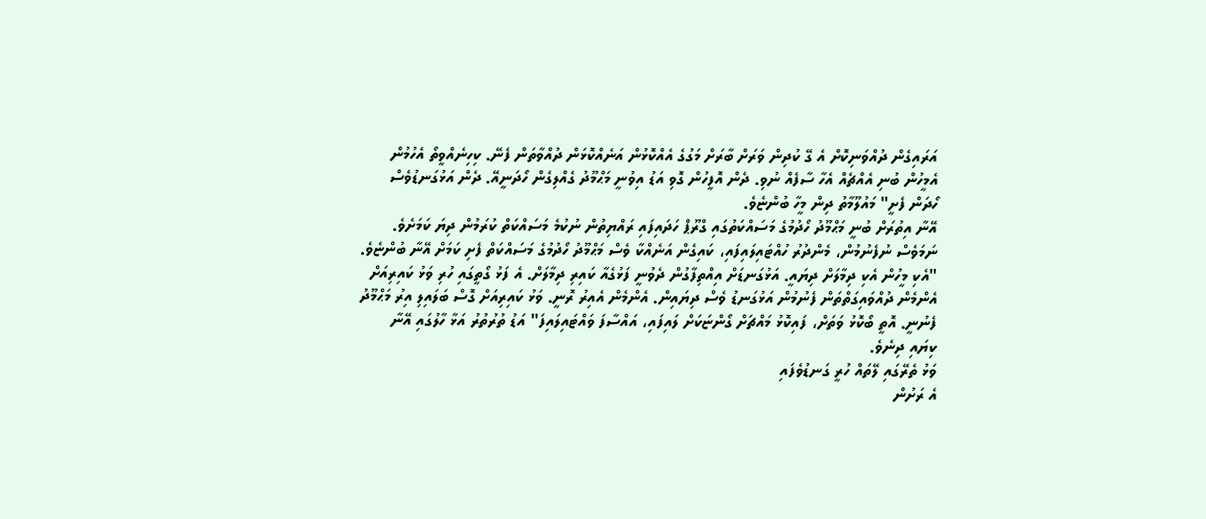އަރައިގެން ދުއްވަނިކޮށް އެ ގޭ ކުދިން ވަރަށް ބާރަށް މަގުގެ އެއްކޮޅުން އަނެއްކޮޅަން ދުއްވާތަން ފެނޭ. ކިހިނެއްވީތޯ އެހުމުން އެމީހުން ބުނި އެއްޗެއް އެހާ ސާފެއް ނުވި. ދެން އޮފީހުން ގޮވި އަޑު އިވުނީ މަޙްމޫދު ގެއްލިގެން ހޯދަނީއޭ. ދެން އަޅުގަނޑުވެސް ހޯދަން ފެށީ" މައުލޫމާތު ދިން މީހާ ބުންޏެވެ.
އޭނާ އިތުރަށް ބުނީ މަޙްމޫދު ހޯދުމުގެ މަސައްކަތުގައި ގްރޫޕް ހަދައިފައި ރައްޔިތުން ނުކުމެ މަސައްކަތް ކުރަމުން ދިޔަ ކަމަށެވެ. ނަމަވެސް ނުފެނުމުން، މެންދުރު ހުއްޓައިލައިފައި، ކައިގެން އަނެއްކާ ވެސް މަޙްމޫދު ހޯދުމުގެ މަސައްކަތް ފެށި ކަމަށް އޭނާ ބުންޏެވެ.
"އެކި މީހުން އެކި ދިމާލަށް ދިޔައީ. އަޅުގަނޑަށް އިއްތިފާގުން ދެވުނީ ފަޅުގެއާ ކައިރި ދިމާލަށް. އެ ފަޅު ގޯތީގައި ހުރި ވަޅު ކައިރިއަށް އެންމެން ދުއްވައިގަތްތަން ފެނުމުން އަޅުގަނޑު ވެސް ދިޔައިން. އެންމެން އެއިރު ރޮނީ. ވަޅު ކައިރިއަށް ގޮސް ބަލައިލި އިރު މަޙްމޫދު ފެނުނީ. އޮތީ ބޯކޮޅު ވަތަށް، ފައިކޮޅު މައްޗަށް ގޯންޏަކަށް ލައިފައި، އައްސާފަ ވައްޓައިލައިފަ" އަޑު ތުރުތުރު އަޅާ ހާލުގައި އޭނާ ކިޔައި ދިނެވެ.
ވަޅު ތެރޭގައި ލޭތައް ހުރީ ގަނޑުވެފައި
އެ ރަށުން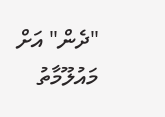"ދެން" އަށް މައުލޫމާތު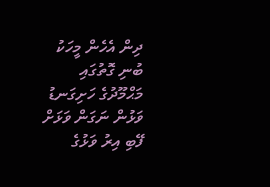ދިން އެހެން މީހަކު ބުނި ގޮތުގައި މަޙްމޫދުގެ ހަށިގަނޑު ވަޅުން ނަގަން ވަޅަށް ފޭބި އިރު ވަޅުގެ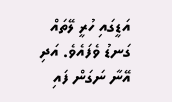އަޑީގައި ހުރީ ލޭތައް ގަނޑު ވެފައެވެ. އަދި އޭނާ ނަގަން ފައި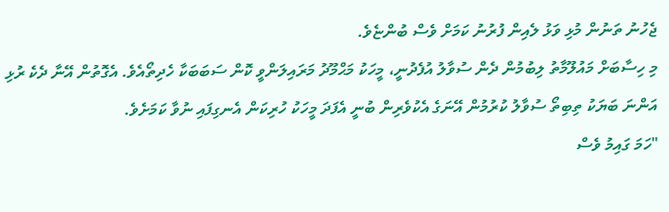ޖެހުނު ތަނުން މުޅި ވަޅު ލެއިން ފުރުނު ކަމަށް ވެސް ބުންޏެވެ.
މި ހިސާބަށް މައުލޫމާތު ލިބުމުން ދެން ސުވާލު އުފެދުނީ، މީހަކު މަޙްމޫދު މަރައިލަންވީ ކޮން ސަބަބަކާ ހެދިތޯއެވެ. އެގޮތުން އޭނާ ދެކެ ރުޅި އަންނަ ބަޔަކު ތިބިތޯ ސުވާލު ކުރުމުން އޭނަގެ އެކުވެރިން ބުނީ އެފަދަ މީހަކު ހުރިކަން އެނގިފައި ނުވާ ކަމަށެވެ.
"ހަމަ ގައިމު ވެސް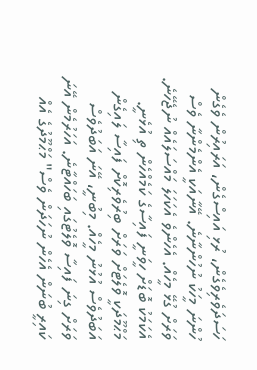ހަސަދަވެރިވެގެން، ރުޅި އައިސްގެން، އަރައިރުން ވެގެން ހުންނަ މީހަކު ނުހުންނާނެ. އޭނާއަކީ އެންމެންނާ ވެސް ވަރަށް ގުޅޭ މީހެއް. އެހެންވެ އެކަހަލަ މައްސަލައެއް ނުޖެހޭނެ. އެކަމަކު ބޮޑަށް ހީވަނީ ފައިސާގެ ކަމެއްހެން ތި އުޅެނީ. މަޙްމޫދަކީ ވޮލެޓަށް ވަރަށް ބިރުވެރިކޮށް ފައިސާ ލައިގެން އަބަދުވެސް އުޅުނު މީހެއް. މިބުނީ، އޭނަ އަބަދުވެސް ވަރަށް ގިނަ ފައިސާ ވޮލެޓުގައި ބަހައްޓާނެ. އަހަރުމެން އޭނަ ކައިރީ ބުނަން އެހެން ނުހަދަން ވެސް" މަޙްމޫދުގެ އެއް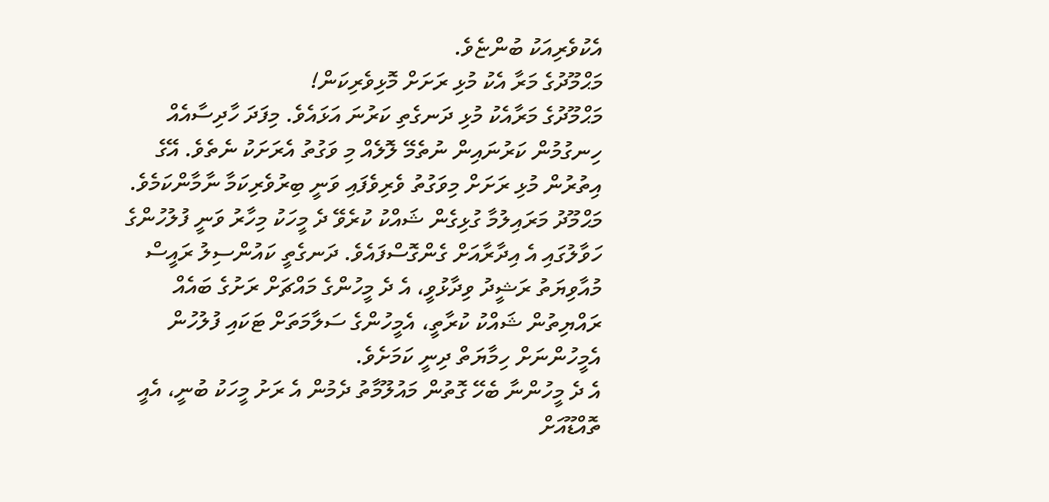އެކުވެރިއަކު ބުންޏެވެ.
މަޙްމޫދުގެ މަރާ އެކު މުޅި ރަށަށް މޮޅިވެރިކަން!
މަޙްމޫދުގެ މަރާއެކު މުޅި ދަނގެތި ކަރުނަ އަޅައެވެ. މިފަދަ ހާދިސާއެއް ހިނގުމުން ކަރުނައިން ނުތެމޭ ލޮލެއް މި ވަގުތު އެރަށަކު ނެތެވެ. އޭގެ އިތުރުން މުޅި ރަށަށް މިވަގުތު ވެރިވެފައި ވަނީ ބިރުވެރިކަމާ ނާމާންކަމެވެ.
މަޙްމޫދު މަރައިލުމާ ގުޅިގެން ޝައްކު ކުރެވޭ ދެ މީހަކު މިހާރު ވަނީ ފުލުހުންގެ ހަވާލުގައި އެ އިދާރާއަށް ގެންގޮސްފައެވެ. ދަނގެތީ ކައުންސިލު ރައީސް މުއާވިޔަތު ރަޝީދު ވިދާޅުވީ، އެ ދެ މީހުންގެ މައްޗަށް ރަށުގެ ބައެއް ރައްޔިތުން ޝައްކު ކުރާތީ، އެމީހުންގެ ސަލާމަތަށް ޓަކައި ފުލުހުން އެމީހުންނަށް ހިމާޔަތް ދިނީ ކަމަށެވެ.
އެ ދެ މީހުންނާ ބެހޭ ގޮތުން މައުލޫމާތު ދެމުން އެ ރަށު މީހަކު ބުނީ، އެއީ ތޮއްޑޫއަށް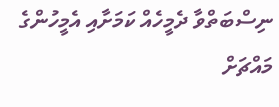ނިސްބަތްވާ ދެމީހެއް ކަމަށާއި އެމީހުންގެ މައްޗަށް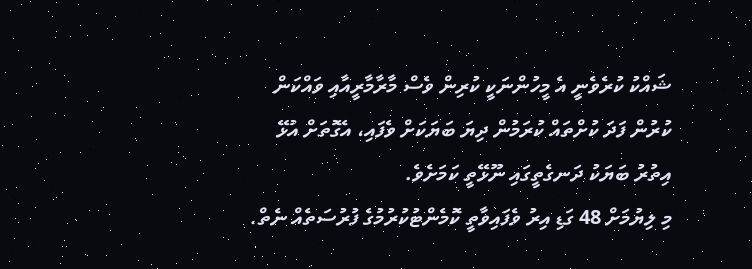ޝައްކު ކުރެވެނީ އެ މީހުންނަކީ ކުރިން ވެސް މާރާމާރީއާއި ވައްކަން ކުރުން ފަދަ ކުށްތައް ކުރަމުން ދިޔަ ބަޔަކަށް ވެފައި، އެގޮތަށް އުޅޭ އިތުރު ބަޔަކު ދަނގެތީގައި ނޫޅޭތީ ކަމަށެވެ.
މި ލިޔުމަށް 48 ގަޑި އިރު ވެފައިވާތީ ކޮމެންޓުކުރުމުގެ ފުރުސަތެއް ނެތް.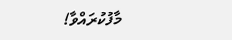މާފުކުރައްވާ!